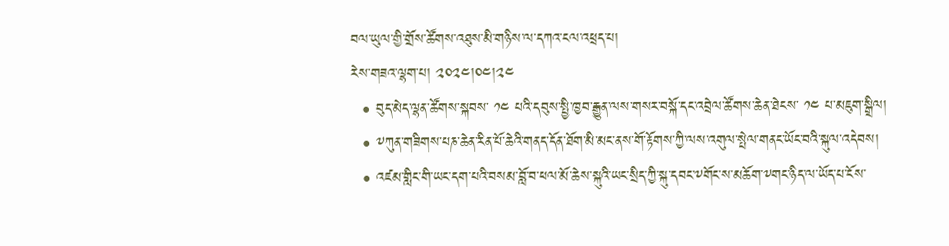བལ་ཡུལ་གྱི་གྲོས་ཚོགས་འཐུས་མི་གཉིས་ལ་དཀའ་ངལ་འཕྲད་པ།
རེས་གཟའ་ལྷག་པ། ༢༠༢༤།༠༤།༢༤
  • བུད་མེད་ལྷན་ཚོགས་སྐབས་ ༡༤ པའི་དབུས་སྤྱི་ཁྱབ་རྒྱུན་ལས་གསར་བསྐོ་དང་འབྲེལ་ཚོགས་ཆེན་ཐེངས་ ༡༤ པ་མཇུག་སྒྲིལ།
  • ༸ཀུན་གཟིགས་པཎ་ཆེན་རིན་པོ་ཆེའི་གནད་དོན་ཐོག་མི་མང་ནས་གོ་རྟོགས་ཀྱི་ལས་འགུལ་སྤེལ་གནང་ཡོང་བའི་སྐུལ་འདེབས།
  • འཛམ་གླིང་གི་ཡང་དག་པའི་བསམ་བློ་བ་ཕལ་མོ་ཆེས་སྐུའི་ཡང་སྲིད་ཀྱི་སྐུ་དབང་༸གོང་ས་མཆོག་༸གང་ཉིད་ལ་ཡོད་པ་ངོས་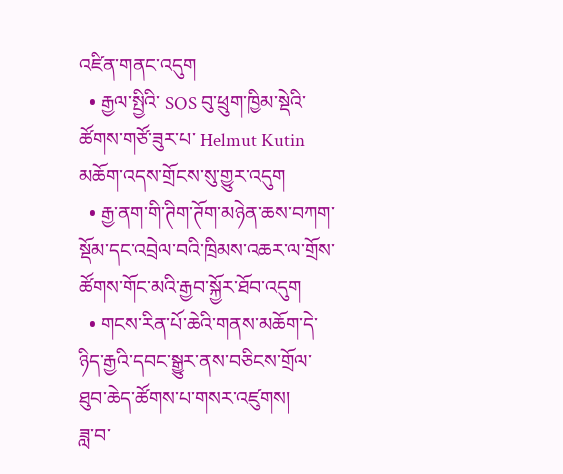འཛིན་གནང་འདུག
  • རྒྱལ་སྤྱིའི་ SOS བུ་ཕྲུག་ཁྱིམ་སྡེའི་ཚོགས་གཙོ་ཟུར་པ་ Helmut Kutin མཆོག་འདས་གྲོངས་སུ་གྱུར་འདུག
  • རྒྱ་ནག་གི་ཊིག་ཊོག་མཉེན་ཆས་བཀག་སྡོམ་དང་འབྲེལ་བའི་ཁྲིམས་འཆར་ལ་གྲོས་ཚོགས་གོང་མའི་རྒྱབ་སྐྱོར་ཐོབ་འདུག
  • གངས་རིན་པོ་ཆེའི་གནས་མཆོག་དེ་ཉིད་རྒྱའི་དབང་སྒྱུར་ནས་བཅིངས་གྲོལ་ཐུབ་ཆེད་ཚོགས་པ་གསར་འཛུགས།
ཟླ་བ་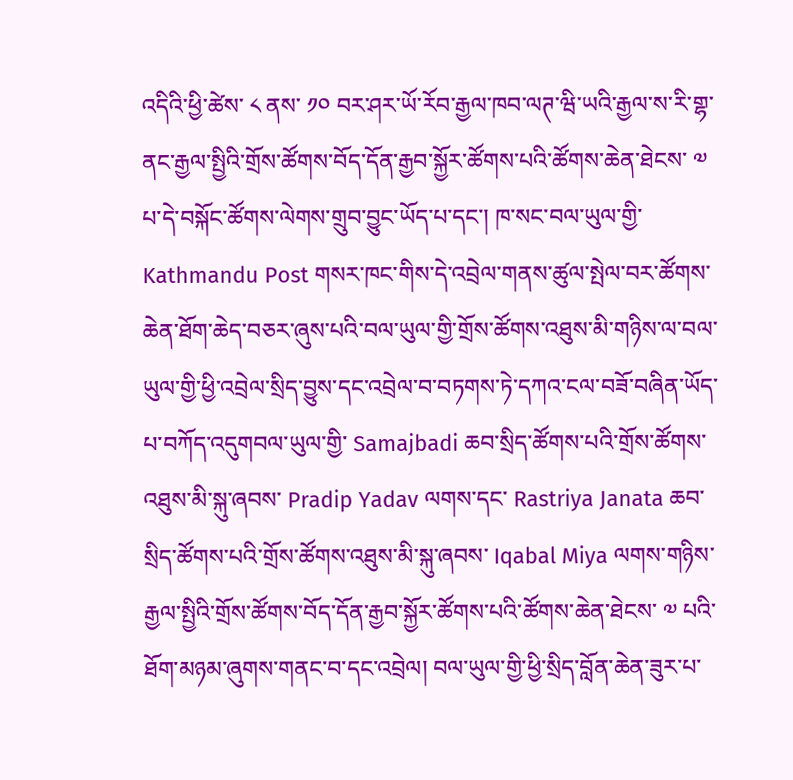འདིའི་ཕྱི་ཚེས་ ༨ ནས་ ༡༠ བར་ཤར་ཡོ་རོབ་རྒྱལ་ཁབ་ལཊ་ཝི་ཡའི་རྒྱལ་ས་རི་གྷ་ནང་རྒྱལ་སྤྱིའི་གྲོས་ཚོགས་བོད་དོན་རྒྱབ་སྐྱོར་ཚོགས་པའི་ཚོགས་ཆེན་ཐེངས་ ༧ པ་དེ་བསྐོང་ཚོགས་ལེགས་གྲུབ་བྱུང་ཡོད་པ་དང་། ཁ་སང་བལ་ཡུལ་གྱི་ Kathmandu Post གསར་ཁང་གིས་དེ་འབྲེལ་གནས་ཚུལ་སྤེལ་བར་ཚོགས་ཆེན་ཐོག་ཆེད་བཅར་ཞུས་པའི་བལ་ཡུལ་གྱི་གྲོས་ཚོགས་འཐུས་མི་གཉིས་ལ་བལ་ཡུལ་གྱི་ཕྱི་འབྲེལ་སྲིད་བྱུས་དང་འབྲེལ་བ་བཏགས་ཏེ་དཀའ་ངལ་བཟོ་བཞིན་ཡོད་པ་བཀོད་འདུགབལ་ཡུལ་གྱི་ Samajbadi ཆབ་སྲིད་ཚོགས་པའི་གྲོས་ཚོགས་འཐུས་མི་སྐུ་ཞབས་ Pradip Yadav ལགས་དང་ Rastriya Janata ཆབ་སྲིད་ཚོགས་པའི་གྲོས་ཚོགས་འཐུས་མི་སྐུ་ཞབས་ Iqabal Miya ལགས་གཉིས་རྒྱལ་སྤྱིའི་གྲོས་ཚོགས་བོད་དོན་རྒྱབ་སྐྱོར་ཚོགས་པའི་ཚོགས་ཆེན་ཐེངས་ ༧ པའི་ཐོག་མཉམ་ཞུགས་གནང་བ་དང་འབྲེལ། བལ་ཡུལ་གྱི་ཕྱི་སྲིད་བློན་ཆེན་ཟུར་པ་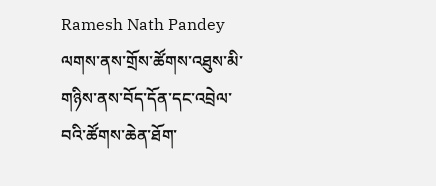Ramesh Nath Pandey ལགས་ནས་གྲོས་ཚོགས་འཐུས་མི་གཉིས་ནས་བོད་དོན་དང་འབྲེལ་བའི་ཚོགས་ཆེན་ཐོག་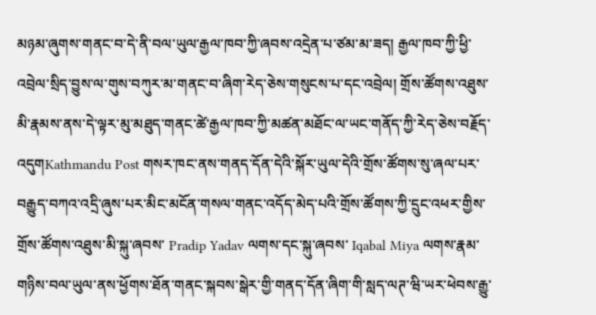མཉམ་ཞུགས་གནང་བ་དེ་ནི་བལ་ཡུལ་རྒྱལ་ཁབ་ཀྱི་ཞབས་འདྲེན་པ་ཙམ་མ་ཟད། རྒྱལ་ཁབ་ཀྱི་ཕྱི་འབྲེལ་སྲིད་བྱུས་ལ་གུས་བཀུར་མ་གནང་བ་ཞིག་རེད་ཅེས་གསུངས་པ་དང་འབྲེལ། གྲོས་ཚོགས་འཐུས་མི་རྣམས་ནས་དེ་ལྟར་མུ་མཐུད་གནང་ཚེ་རྒྱལ་ཁབ་ཀྱི་མཚན་མཐོང་ལ་ཡང་གནོད་ཀྱི་རེད་ཅེས་བརྗོད་འདུགKathmandu Post གསར་ཁང་ནས་གནད་དོན་དེའི་སྐོར་ཡུལ་དེའི་གྲོས་ཚོགས་སུ་ཞལ་པར་བརྒྱུད་བཀའ་འདྲི་ཞུས་པར་མིང་མངོན་གསལ་གནང་འདོད་མེད་པའི་གྲོས་ཚོགས་ཀྱི་དྲུང་འཕར་གྱིས་གྲོས་ཚོགས་འཐུས་མི་སྐུ་ཞབས་ Pradip Yadav ལགས་དང་སྐུ་ཞབས་ Iqabal Miya ལགས་རྣམ་གཉིས་བལ་ཡུལ་ནས་ཕྱོགས་ཐོན་གནང་སྐབས་སྒེར་གྱི་གནད་དོན་ཞིག་གི་སླད་ལཊ་ཝི་ཡར་ཕེབས་རྒྱུ་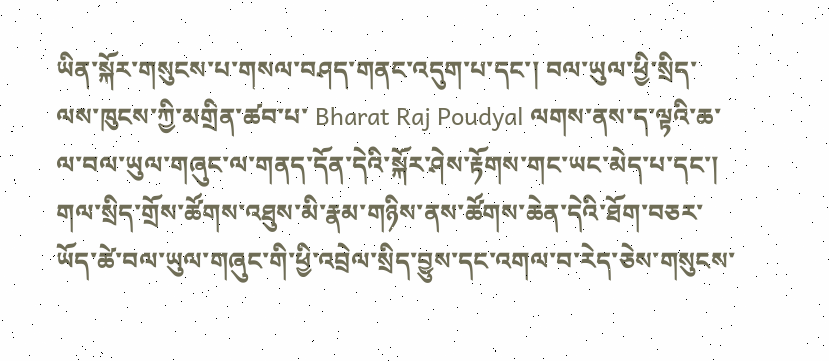ཡིན་སྐོར་གསུངས་པ་གསལ་བཤད་གནང་འདུག་པ་དང་། བལ་ཡུལ་ཕྱི་སྲིད་ལས་ཁུངས་ཀྱི་མགྲིན་ཚབ་པ་ Bharat Raj Poudyal ལགས་ནས་ད་ལྟའི་ཆ་ལ་བལ་ཡུལ་གཞུང་ལ་གནད་དོན་དེའི་སྐོར་ཤེས་རྟོགས་གང་ཡང་མེད་པ་དང་། གལ་སྲིད་གྲོས་ཚོགས་འཐུས་མི་རྣམ་གཉིས་ནས་ཚོགས་ཆེན་དེའི་ཐོག་བཅར་ཡོད་ཚེ་བལ་ཡུལ་གཞུང་གི་ཕྱི་འབྲེལ་སྲིད་བྱུས་དང་འགལ་བ་རེད་ཅེས་གསུངས་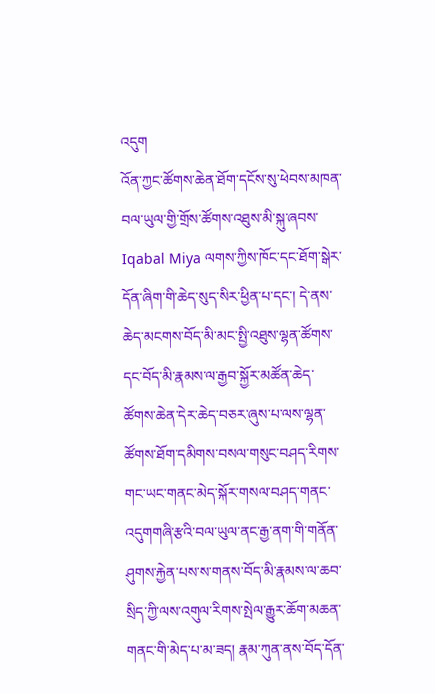འདུག
འོན་ཀྱང་ཚོགས་ཆེན་ཐོག་དངོས་སུ་ཕེབས་མཁན་བལ་ཡུལ་གྱི་གྲོས་ཚོགས་འཐུས་མི་སྐུ་ཞབས་ Iqabal Miya ལགས་ཀྱིས་ཁོང་དང་ཐོག་སྒེར་དོན་ཞིག་གི་ཆེད་སུད་སིར་ཕྱིན་པ་དང་། དེ་ནས་ཆེད་མངགས་བོད་མི་མང་སྤྱི་འཐུས་ལྷན་ཚོགས་དང་བོད་མི་རྣམས་ལ་རྒྱབ་སྐྱོར་མཚོན་ཆེད་ཚོགས་ཆེན་དེར་ཆེད་བཅར་ཞུས་པ་ལས་ལྷན་ཚོགས་ཐོག་དམིགས་བསལ་གསུང་བཤད་རིགས་གང་ཡང་གནང་མེད་སྐོར་གསལ་བཤད་གནང་འདུགགཞི་རྩའི་བལ་ཡུལ་ནང་རྒྱ་ནག་གི་གནོན་ཤུགས་རྐྱེན་པས་ས་གནས་བོད་མི་རྣམས་ལ་ཆབ་སྲིད་ཀྱི་ལས་འགུལ་རིགས་སྤེལ་རྒྱུར་ཆོག་མཆན་གནང་གི་མེད་པ་མ་ཟད། རྣམ་ཀུན་ནས་བོད་དོན་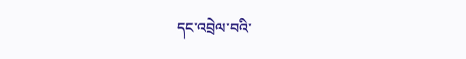དང་འབྲེལ་བའི་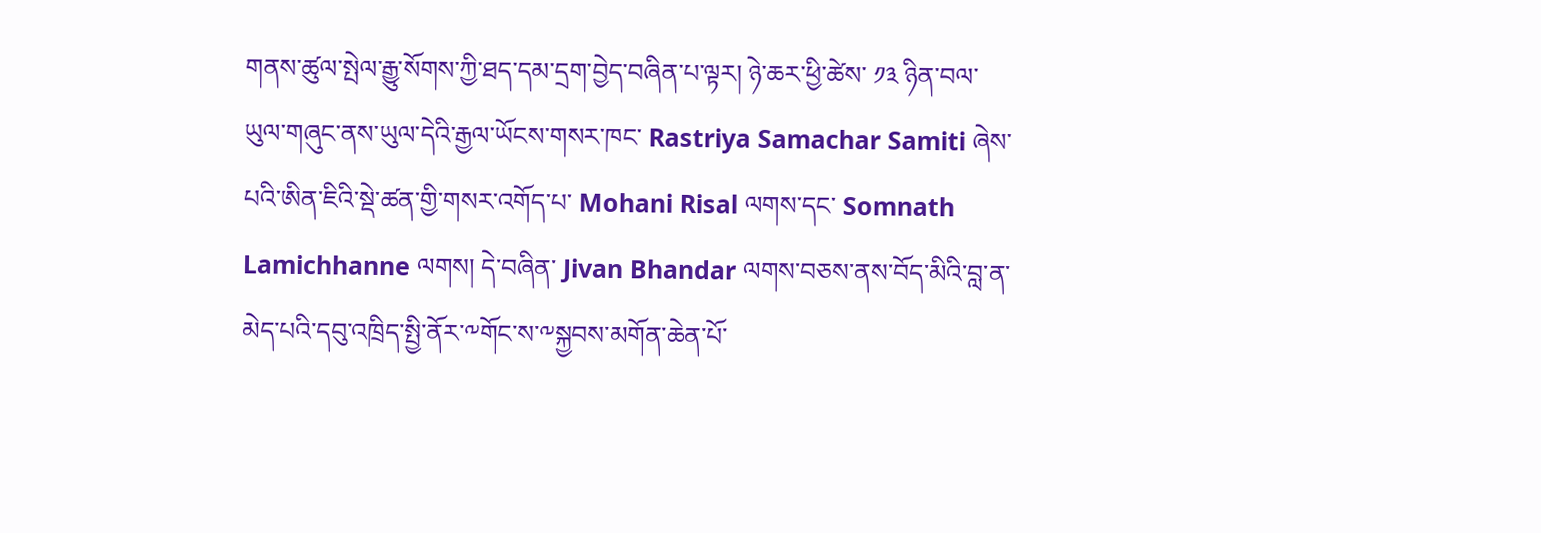གནས་ཚུལ་སྤེལ་རྒྱུ་སོགས་ཀྱི་ཐད་དམ་དྲག་བྱེད་བཞིན་པ་ལྟར། ཉེ་ཆར་ཕྱི་ཚེས་ ༡༣ ཉིན་བལ་ཡུལ་གཞུང་ནས་ཡུལ་དེའི་རྒྱལ་ཡོངས་གསར་ཁང་ Rastriya Samachar Samiti ཞེས་པའི་ཨིན་ཇིའི་སྡེ་ཚན་གྱི་གསར་འགོད་པ་ Mohani Risal ལགས་དང་ Somnath Lamichhanne ལགས། དེ་བཞིན་ Jivan Bhandar ལགས་བཅས་ནས་བོད་མིའི་བླ་ན་མེད་པའི་དབུ་འཁྲིད་སྤྱི་ནོར་༸གོང་ས་༸སྐྱབས་མགོན་ཆེན་པོ་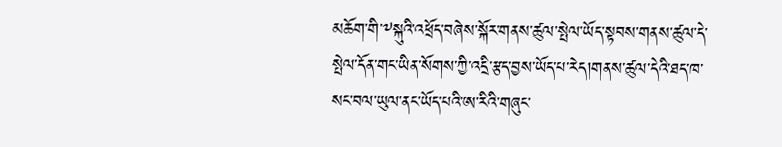མཆོག་གི་༸སྐུའི་འཕྲོད་བཞེས་སྐོར་གནས་ཚུལ་སྤེལ་ཡོད་སྟབས་གནས་ཚུལ་དེ་སྤེལ་དོན་གང་ཡིན་སོགས་ཀྱི་འདྲི་རྩད་བྱས་ཡོད་པ་རེད།གནས་ཚུལ་དེའི་ཐད་ཁ་སང་བལ་ཡུལ་ནང་ཡོད་པའི་ཨ་རིའི་གཞུང་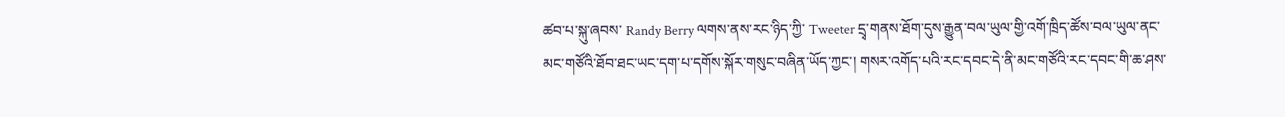ཚབ་པ་སྐུ་ཞབས་ Randy Berry ལགས་ནས་རང་ཉིད་ཀྱི་ Tweeter དྲྭ་གནས་ཐོག་དུས་རྒྱུན་བལ་ཡུལ་གྱི་འགོ་ཁྲིད་ཚོས་བལ་ཡུལ་ནང་མང་གཙོའི་ཐོབ་ཐང་ཡང་དག་པ་དགོས་སྐོར་གསུང་བཞིན་ཡོད་ཀྱང་། གསར་འགོད་པའི་རང་དབང་དེ་ནི་མང་གཙོའི་རང་དབང་གི་ཆ་ཤས་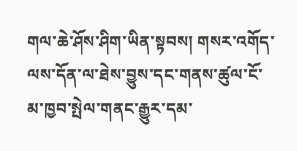གལ་ཆེ་ཤོས་ཤིག་ཡིན་སྟབས། གསར་འགོད་ལས་དོན་ལ་ཐེས་བྱུས་དང་གནས་ཚུལ་ངོ་མ་ཁྱབ་སྤེལ་གནང་རྒྱུར་དམ་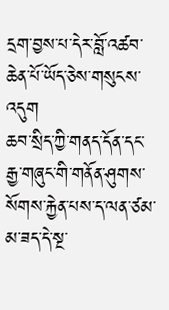དྲག་བྱས་པ་དེར་བློ་འཚབ་ཆེན་པོ་ཡོད་ཅེས་གསུངས་འདུག
ཆབ་སྲིད་ཀྱི་གནད་དོན་དང་རྒྱ་གཞུང་གི་གནོན་ཤུགས་སོགས་རྐྱེན་པས་ད་ལན་ཙམ་མ་ཟད་དེ་སྔ་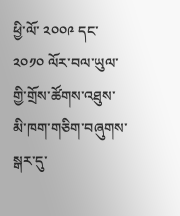ཕྱི་ལོ་ ༢༠༠༩ དང་ ༢༠༡༠ ལོར་བལ་ཡུལ་གྱི་གྲོས་ཚོགས་འཐུས་མི་ཁག་གཅིག་བཞུགས་སྒར་དུ་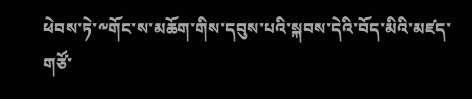ཕེབས་ཏེ་༸གོང་ས་མཆོག་གིས་དབུས་པའི་སྐབས་དེའི་བོད་མིའི་མཛད་གཙོ་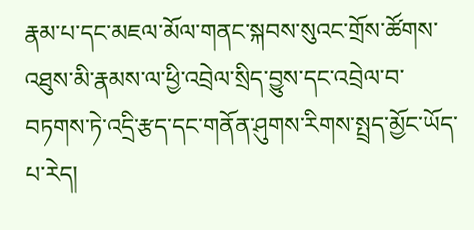རྣམ་པ་དང་མཇལ་མོལ་གནང་སྐབས་སུའང་གྲོས་ཚོགས་འཐུས་མི་རྣམས་ལ་ཕྱི་འབྲེལ་སྲིད་བྱུས་དང་འབྲེལ་བ་བཏགས་ཏེ་འདྲི་རྩད་དང་གནོན་ཤུགས་རིགས་སྤྲད་མྱོང་ཡོད་པ་རེད།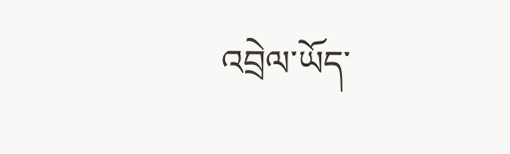འབྲེལ་ཡོད་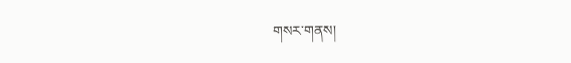གསར་གནས།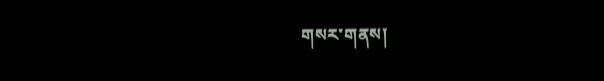གསར་གནས།